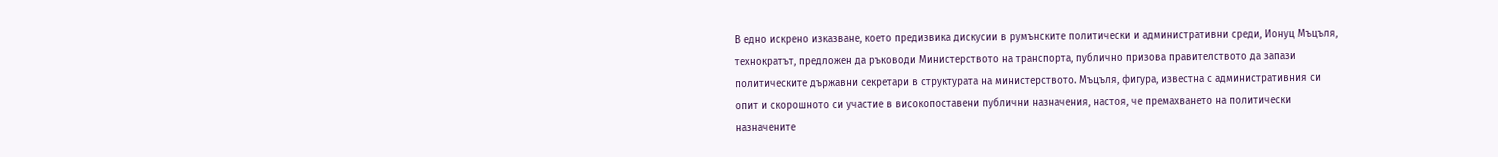В едно искрено изказване, което предизвика дискусии в румънските политически и административни среди, Ионуц Мъцъля, технократът, предложен да ръководи Министерството на транспорта, публично призова правителството да запази политическите държавни секретари в структурата на министерството. Мъцъля, фигура, известна с административния си опит и скорошното си участие в високопоставени публични назначения, настоя, че премахването на политически назначените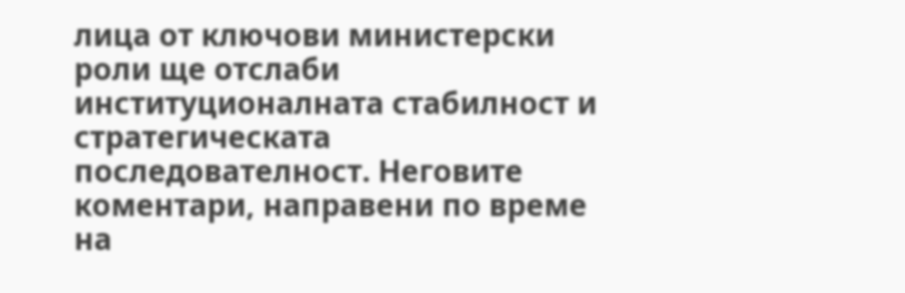лица от ключови министерски роли ще отслаби институционалната стабилност и стратегическата последователност. Неговите коментари, направени по време на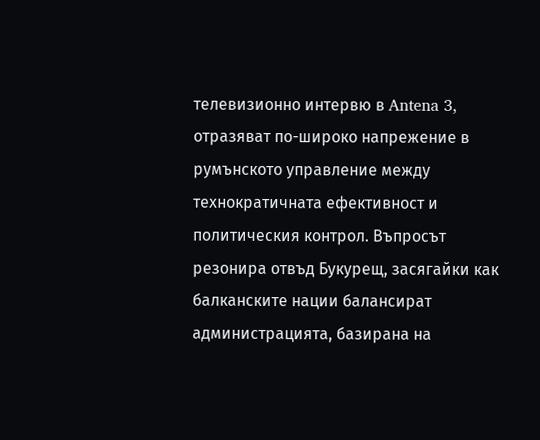телевизионно интервю в Antena 3, отразяват по-широко напрежение в румънското управление между технократичната ефективност и политическия контрол. Въпросът резонира отвъд Букурещ, засягайки как балканските нации балансират администрацията, базирана на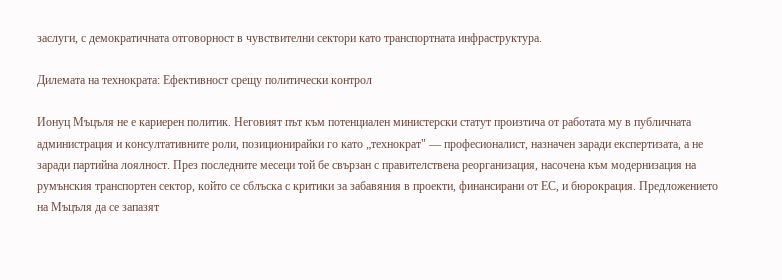заслуги, с демократичната отговорност в чувствителни сектори като транспортната инфраструктура.

Дилемата на технократа: Ефективност срещу политически контрол

Ионуц Мъцъля не е кариерен политик. Неговият път към потенциален министерски статут произтича от работата му в публичната администрация и консултативните роли, позиционирайки го като „технократ" — професионалист, назначен заради експертизата, а не заради партийна лоялност. През последните месеци той бе свързан с правителствена реорганизация, насочена към модернизация на румънския транспортен сектор, който се сблъска с критики за забавяния в проекти, финансирани от ЕС, и бюрокрация. Предложението на Мъцъля да се запазят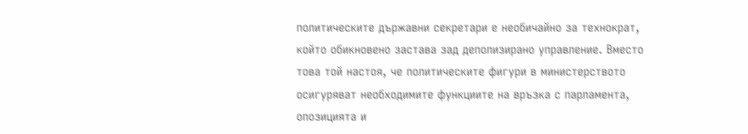политическите държавни секретари е необичайно за технократ, който обикновено застава зад деполизирано управление. Вместо това той настоя, че политическите фигури в министерството осигуряват необходимите функциите на връзка с парламента, опозицията и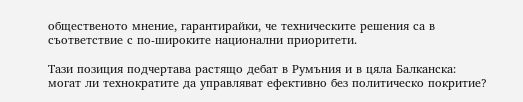общественото мнение, гарантирайки, че техническите решения са в съответствие с по-широките национални приоритети.

Тази позиция подчертава растящо дебат в Румъния и в цяла Балканска: могат ли технократите да управляват ефективно без политическо покритие?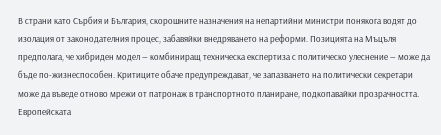В страни като Сърбия и България, скорошните назначения на непартийни министри понякога водят до изолация от законодателния процес, забавяйки внедряването на реформи. Позицията на Мъцъля предполага, че хибриден модел — комбиниращ техническа експертиза с политическо улеснение — може да бъде по-жизнеспособен. Критиците обаче предупреждават, че запазването на политически секретари може да въведе отново мрежи от патронаж в транспортното планиране, подкопавайки прозрачността. Европейската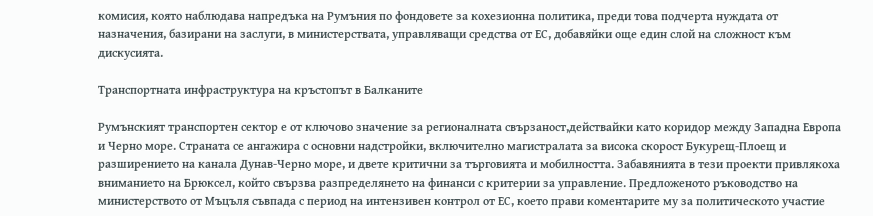комисия, която наблюдава напредъка на Румъния по фондовете за кохезионна политика, преди това подчерта нуждата от назначения, базирани на заслуги, в министерствата, управляващи средства от ЕС, добавяйки още един слой на сложност към дискусията.

Транспортната инфраструктура на кръстопът в Балканите

Румънският транспортен сектор е от ключово значение за регионалната свързаност,действайки като коридор между Западна Европа и Черно море. Страната се ангажира с основни надстройки, включително магистралата за висока скорост Букурещ-Плоещ и разширението на канала Дунав-Черно море, и двете критични за търговията и мобилността. Забавянията в тези проекти привлякоха вниманието на Брюксел, който свързва разпределянето на финанси с критерии за управление. Предложеното ръководство на министерството от Мъцъля съвпада с период на интензивен контрол от ЕС, което прави коментарите му за политическото участие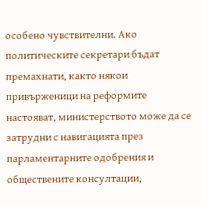особено чувствителни. Ако политическите секретари бъдат премахнати, както някои привърженици на реформите настояват, министерството може да се затрудни с навигацията през парламентарните одобрения и обществените консултации,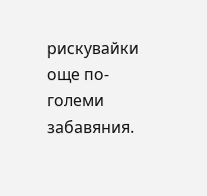рискувайки още по-големи забавяния.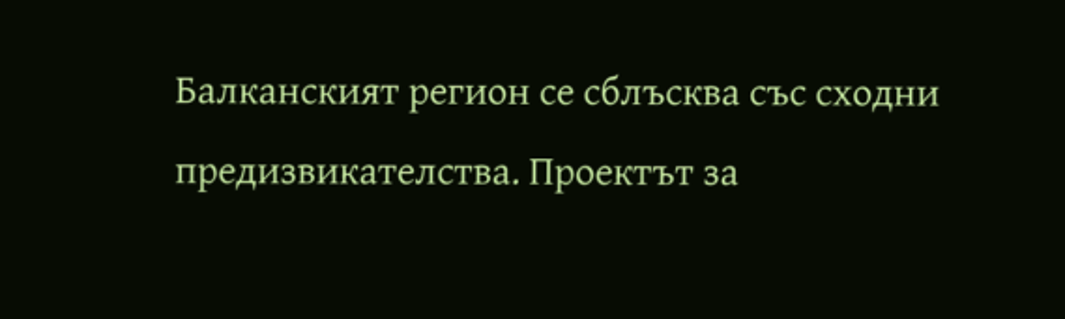Балканският регион се сблъсква със сходни предизвикателства. Проектът за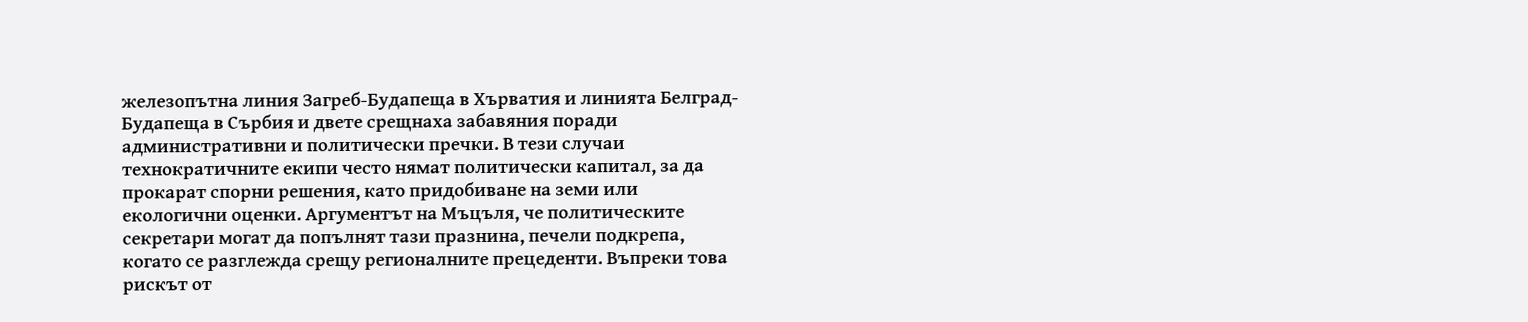железопътна линия Загреб-Будапеща в Хърватия и линията Белград-Будапеща в Сърбия и двете срещнаха забавяния поради административни и политически пречки. В тези случаи технократичните екипи често нямат политически капитал, за да прокарат спорни решения, като придобиване на земи или екологични оценки. Аргументът на Мъцъля, че политическите секретари могат да попълнят тази празнина, печели подкрепа, когато се разглежда срещу регионалните прецеденти. Въпреки това рискът от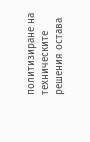политизиране на техническите решения остава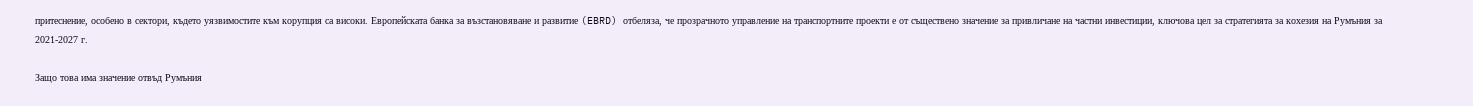притеснение, особено в сектори, където уязвимостите към корупция са високи. Европейската банка за възстановяване и развитие (EBRD) отбеляза, че прозрачното управление на транспортните проекти е от съществено значение за привличане на частни инвестиции, ключова цел за стратегията за кохезия на Румъния за 2021-2027 г.

Защо това има значение отвъд Румъния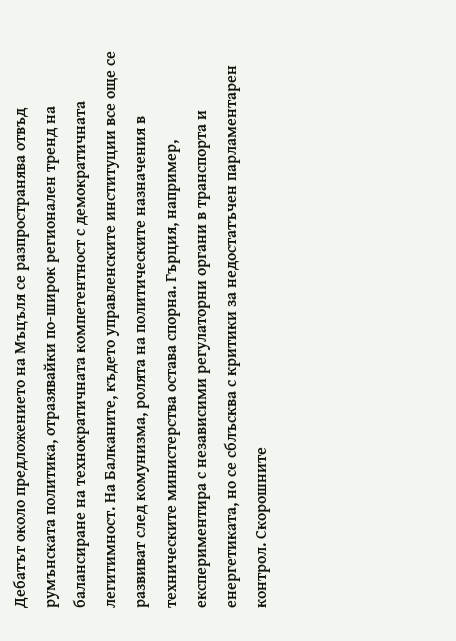Дебатът около предложението на Мъцъля се разпространява отвъд румънската политика, отразявайки по-широк регионален тренд на балансиране на технократичната компетентност с демократичната легитимност. На Балканите, където управленските институции все още се развиват след комунизма, ролята на политическите назначения в техническите министерства остава спорна. Гърция, например, експериментира с независими регулаторни органи в транспорта и енергетиката, но се сблъсква с критики за недостатъчен парламентарен контрол. Скорошните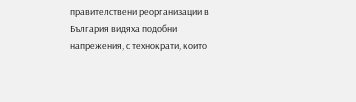правителствени реорганизации в България видяха подобни напрежения, с технократи, които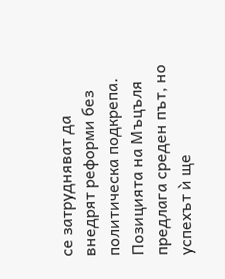се затрудняват да внедрят реформи без политическа подкрепа. Позицията на Мъцъля предлага среден път, но успехът ѝ ще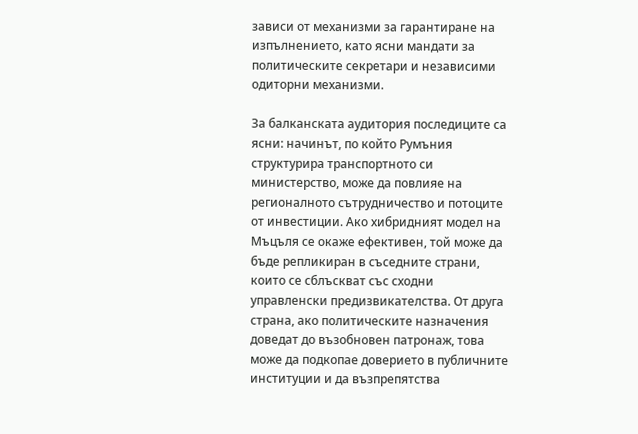зависи от механизми за гарантиране на изпълнението, като ясни мандати за политическите секретари и независими одиторни механизми.

За балканската аудитория последиците са ясни: начинът, по който Румъния структурира транспортното си министерство, може да повлияе на регионалното сътрудничество и потоците от инвестиции. Ако хибридният модел на Мъцъля се окаже ефективен, той може да бъде репликиран в съседните страни, които се сблъскват със сходни управленски предизвикателства. От друга страна, ако политическите назначения доведат до възобновен патронаж, това може да подкопае доверието в публичните институции и да възпрепятства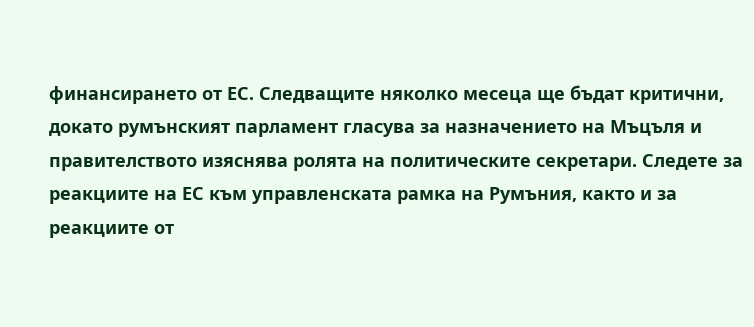финансирането от ЕС. Следващите няколко месеца ще бъдат критични, докато румънският парламент гласува за назначението на Мъцъля и правителството изяснява ролята на политическите секретари. Следете за реакциите на ЕС към управленската рамка на Румъния, както и за реакциите от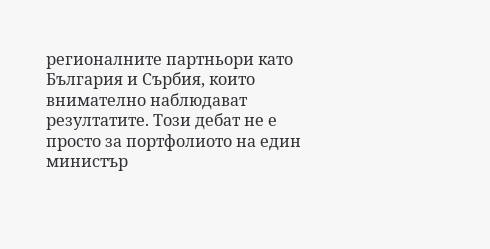регионалните партньори като България и Сърбия, които внимателно наблюдават резултатите. Този дебат не е просто за портфолиото на един министър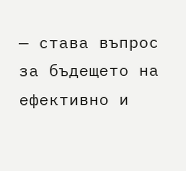— става въпрос за бъдещето на ефективно и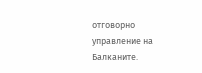отговорно управление на Балканите.